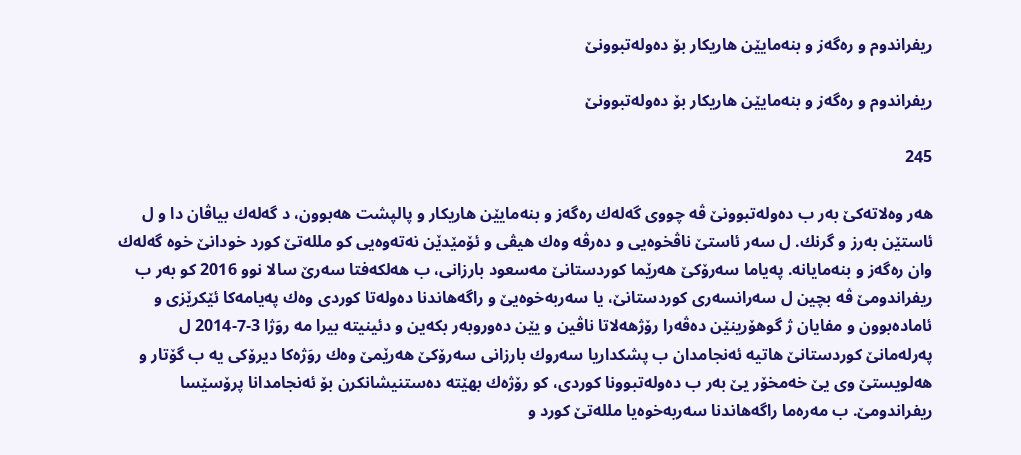ریفراندوم و ره‌گه‌ز و بنه‌مایێن هاریكار بۆ ده‌وله‌تبوونێ

ریفراندوم و ره‌گه‌ز و بنه‌مایێن هاریكار بۆ ده‌وله‌تبوونێ

245

هه‌ر وه‌لاته‌كێ به‌ر ب ده‌وله‌تبوونێ ڤه‌ چووی گه‌له‌ك ره‌گه‌ز و بنه‌مایێن هاریكار و پالپشت هه‌بوون، د گه‌له‌ك بیاڤان دا و ل ئاستێن به‌رز و گرنك. ل سه‌ر ئاستێ ناڤخوه‌یی و ده‌رڤه‌ وه‌ك هیڤی و ئۆمێدێن نه‌ته‌وه‌یی كو ملله‌تێ كورد خودانێ خوه‌ گه‌له‌ك وان ره‌گه‌ز و بنه‌مایانه‌. په‌یاما سه‌رۆكێ هه‌رێما كوردستانێ مه‌سعود بارزانی، ب هه‌لكه‌فتا سه‌رێ سالا نوو 2016 كو به‌ر ب ریفراندومێ ڤه‌ بچین ل سه‌رانسه‌ری كوردستانێ، یا سه‌ربه‌خوه‌یێ و راگه‌هاندنا ده‌وله‌تا كوردی وه‌ك په‌یامه‌كا ئێكرێزی و ئاماده‌بوون و مفایان ژ گوهۆرینێن ده‌ڤه‌را رۆژهه‌لاتا ناڤین و یێن ده‌وروبه‌ر بكه‌ین و دئینیته‌ بیرا مه‌ روَژا 3-7-2014 ل په‌رله‌مانێ كوردستانێ هاتیه‌ ئه‌نجامدان ب پشكداریا سه‌روك بارزانی سه‌رۆكێ هه‌رێمێ وه‌ك روَژه‌كا دیرۆكی یه‌ ب گۆتار و هه‌لویستێ وی یێ خه‌مخۆر یێ به‌ر ب ده‌وله‌تبوونا كوردی، كو رۆژه‌ك بهێته‌ ده‌ستنیشانكرن بۆ ئه‌نجامدانا پرۆسێسا ریفراندومێ. ب مه‌ره‌ما راگه‌هاندنا سه‌ربه‌خوه‌یا ملله‌تێ كورد و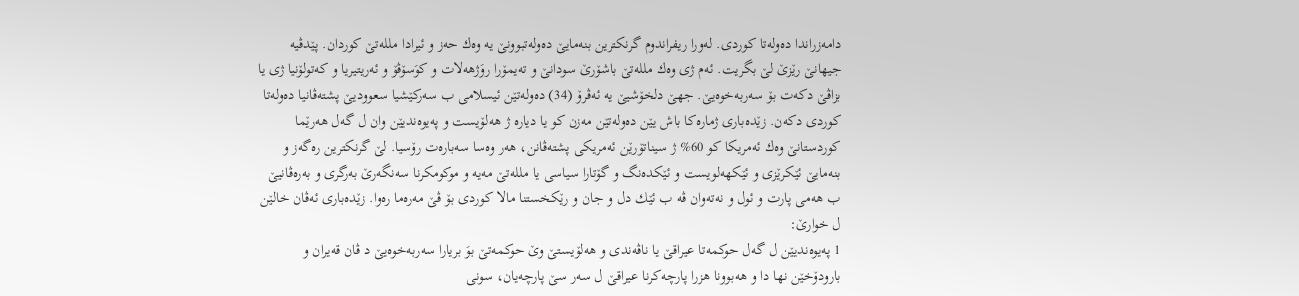دامه‌زراندا ده‌وله‌تا كوردی. له‌ورا ریفراندوم گرنكترین بنه‌مایێ ده‌وله‌تبوونێ یه‌ وه‌ك حه‌ز و ئیرادا ملله‌تێ كوردان. پێدڤیه‌ جیهانێ رێزێ لێ بگریت. ئه‌م ژی وه‌ك ملله‌تێ باشۆرێ سودانێ و ته‌یمۆرا روَژهه‌لات و كوَسۆڤۆ و ئه‌ریتیریا و كه‌تولۆنیا ژی یا بزاڤێ دكه‌ت بۆ سه‌ربه‌خوه‌یێ. جهێ دلخۆشیێ یه‌ ئه‌ڤرۆ (34) ده‌وله‌تێن ئیسلامی ب سه‌ركێشیا سعوودیێ پشته‌ڤانیا ده‌وله‌تا كوردی دكه‌ن. زێده‌باری ژماره‌كا باش یێن ده‌وله‌تێن مه‌زن كو یا دیاره‌ ژ هه‌لۆیست و په‌یوه‌ندیێن وان ل گه‌ل هه‌رێما كوردستانێ وه‌ك ئه‌مریكا كو 60% ژ سیناتۆرێن ئه‌مریكی پشته‌ڤانن، هه‌ر وه‌سا سه‌باره‌ت رۆسیا. لێ گرنكترین ره‌گه‌ز و بنه‌مایێ ئێكرێزی و ئێكهه‌لویست و ئێكده‌نگ و گۆتارا سیاسی یا ملله‌تێ مه‌یه‌ و موكومكرنا سه‌نگه‌رێ به‌رگری و به‌ره‌ڤانیێ ب هه‌می پارت و ئول و نه‌ته‌وان ڤه‌ ب ئێك دل و جان و رێكخستنا مالا كوردی بۆ ڤێ مه‌ره‌ما ره‌وا. زێده‌باری ئه‌ڤان خالێن ل خوارێ:
1 په‌یوه‌ندیێن ل گه‌ل حوكمه‌تا عیراقێ یا ناڤه‌ندی و هه‌لۆیستێ وێ حوكمه‌تێ بوَ بریارا سه‌ربه‌خوه‌یێ د ڤان قه‌یران و بارودۆخێن نها دا و هه‌بوونا هزرا پارچه‌كرنا عیراقێ ل سه‌ر سێ پارچه‌یان، سونی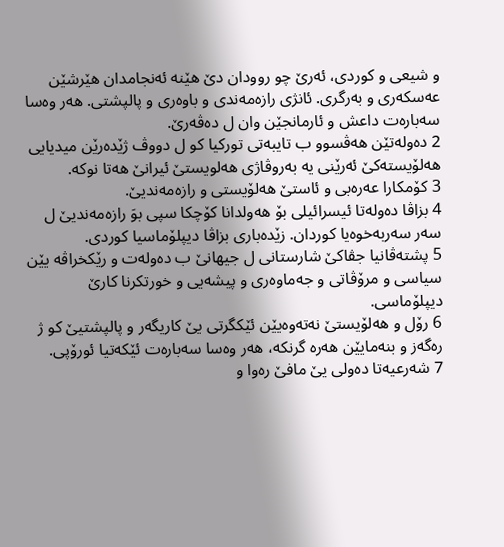و شیعی و كوردی، ئه‌رێ چو روودان دێ هێنه‌ ئه‌نجامدان هێرشێن عه‌سكه‌ری و به‌رگری. ئانژی رازه‌مه‌ندی و باوه‌ری و پالپشتی. هه‌ر وه‌سا سه‌باره‌ت داعش و ئارمانجێن وان ل ده‌ڤه‌رێ.
2 ده‌وله‌تێن هه‌ڤسوو ب تایبه‌تی توركیا كو ل دووڤ ژێده‌رێن میدیایی هه‌لۆیسته‌كێ ئه‌رێنی یه‌ به‌روڤاژی هه‌لویستێ ئیرانێ هه‌تا نوكه‌.
3 كۆمكارا عه‌ره‌بی و ئاستێ هه‌لۆیستی و رازه‌مه‌ندیێ.
4 بزاڤا ده‌وله‌تا ئیسرائیلی بۆ هه‌ولدانا كۆچكا سپی بوَ رازه‌مه‌ندیێ ل سه‌ر سه‌ربه‌خوه‌یا كوردان. زێده‌باری بزاڤا دیپلۆماسیا كوردی.
5 پشته‌ڤانیا جڤاكێ شارستانی ل جیهانێ ب ده‌وله‌ت و رێكخراڤه‌ یێن سیاسی و مرۆڤاتی و جه‌ماوه‌ری و پیشه‌یی و خورتكرنا كارێ دیپلۆماسی.
6 رۆل و هه‌لۆیستێ نه‌ته‌وه‌یێن ئێكگرتی یێ كاریگه‌ر و پالپشتیێ كو ژ ره‌گه‌ز و بنه‌مایێن هه‌ره‌ گرنكه‌، هه‌ر وه‌سا سه‌باره‌ت ئێكه‌تیا ئورۆپی.
7 شه‌رعیه‌تا ده‌ولی یێ مافێ ره‌وا و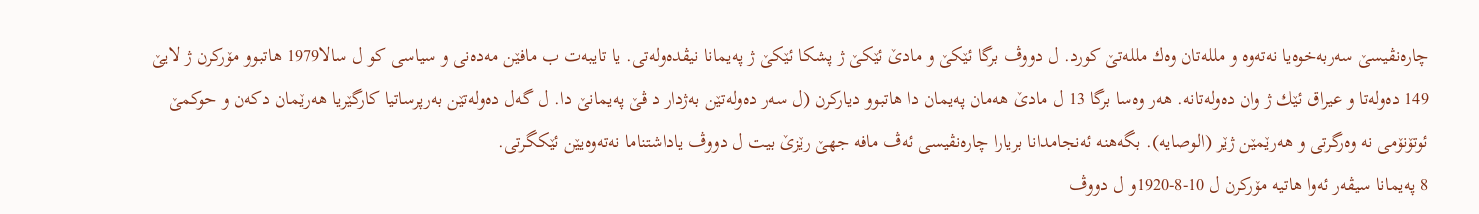چاره‌نڤیسێ سه‌ربه‌خوه‌یا نه‌ته‌وه‌ و ملله‌تان وه‌ك ملله‌تێ كورد. ل دووڤ برگا ئێكێ و مادێ ئێكێ ژ پشكا ئێكێ ژ په‌یمانا نیڤده‌وله‌تی. یا تایبه‌ت ب مافێن مه‌ده‌نی و سیاسی كو ل سالا1979 هاتبوو مۆركرن ژ لایێ 149 ده‌وله‌تا و عیراق ئێك ژ وان ده‌وله‌تانه‌. هه‌ر وه‌سا برگا 13 ل مادێ هه‌مان په‌یمان دا هاتبوو دیاركرن (ل سه‌ر ده‌وله‌تێن به‌ژدار د ڤێ په‌یمانێ دا. ل گه‌ل ده‌وله‌تێن به‌رپرساتیا كارگێریا هه‌رێمان دكه‌ن و حوكمێ ئوتۆنۆمی نه‌ وه‌رگرتی و هه‌رێمێن ژێر (الوصایه‌). بگه‌هنه‌ ئه‌نجامدانا بریارا چاره‌نڤیسی ئه‌ڤ مافه‌ جهێ رێزێ بیت ل دووڤ یاداشتناما نه‌ته‌وه‌یێن ئێكگرتی.
8 په‌یمانا سیڤه‌ر ئه‌وا هاتیه‌ مۆركرن ل 10-8-1920و ل دووڤ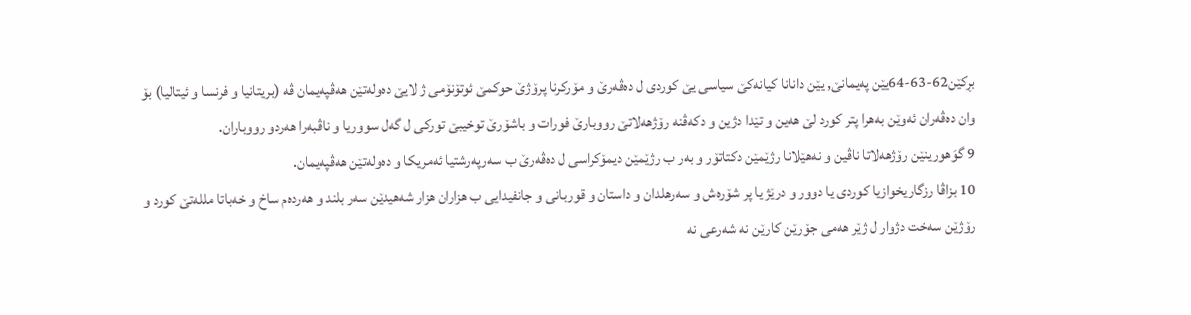بڕكێن62-63-64یێن په‌یمانێ, یێن دانانا كیانه‌كێ سیاسی یێ كوردی ل ده‌ڤه‌رێ و مۆركرنا پرۆژێ حوكمێ ئوتۆنۆمی ژ لایێ ده‌وله‌تێن هه‌ڤپه‌یمان ڤه‌ (بریتانیا و فرنسا و ئیتالیا) بۆ وان ده‌ڤه‌ران ئه‌وێن به‌هرا پتر كورد لێ هه‌ین و تێدا دژین و دكه‌ڤنه‌ رۆژهه‌لاتێ رووبارێ فورات و باشۆرێ توخیبێ توركی ل گه‌ل سووریا و ناڤبه‌را هه‌ردو رووباران.
9 گوَهورینێن رۆژهه‌لاتا ناڤین و نه‌هێلانا رژێمێن دكتاتۆر و به‌ر ب رژێمێن دیمۆكراسی ل ده‌ڤه‌رێ ب سه‌رپه‌رشتیا ئه‌مریكا و ده‌وله‌تێن هه‌ڤپه‌یمان.
10 بزاڤا رزگاریخوازیا كوردی یا دوور و درێژ یا پر شۆره‌ش و سه‌رهلدان و داستان و قوربانی و جانفیدایی ب هزاران هزار شه‌هیدێن سه‌ر بلند و هه‌رده‌م ساخ و خه‌باتا ملله‌تێ كورد و رۆژێن سه‌خت دژوار ل ژێر هه‌می جۆرێن كارێن نه‌ شه‌رعی نه‌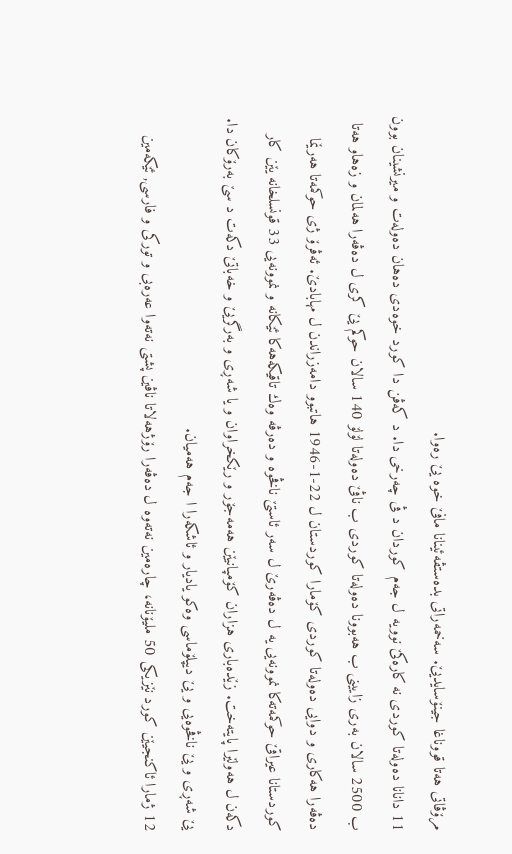مرۆڤاتی هه‌تا قووناغا جینۆسایدیێ. سه‌خمه‌راتی بده‌ستڤه‌ئینانا مافێ خوه‌ یێ ره‌وا.
11 دانانا ده‌وله‌تا كوردی نه‌ كاره‌كێ نوویه‌ ل جه‌م كوردان د ڤی چه‌رخی دا. د كه‌ڤن دا كورد خوه‌دی ده‌هان ده‌وله‌ت و میرنشینان بوون ب 2500 سالان به‌ری زایینی ب هه‌بوونا ده‌وله‌تا كوردی ب ناڤێ ده‌وله‌تا لۆلۆ 140 سالان حوكم یێ كری ل ده‌ڤه‌را هه‌لمان و زه‌هاو هه‌تا ده‌ڤه‌را هه‌كاری و دوایی ده‌وله‌تا كوردی كۆمارا كوردستان ل 22-1-1946 هاتبوو دامه‌زراندن ل مهابادێ. ئه‌ڤرۆ ژی حوكمه‌تا هه‌رێما كوردستانا عیراقێ حوكمه‌ته‌كا نموونه‌یی یه‌ ل ده‌ڤه‌رێ ل سه‌ر ئاستێ ناڤخوه‌ و ده‌رڤه‌ وه‌ك تاقیكه‌هه‌كا ئێكانه‌ و نموونه‌یی 33 قونسلخانه‌ یێن كار دكه‌ن ل هه‌ولێرا پایته‌خت. زێده‌باری هزاران كۆمپانیێن هه‌مه‌جۆر و رێكخراوان و یا شه‌ڕی و به‌رگریێ و خه‌باتێ دكه‌ت د سێ به‌رۆكان دا. یێ شه‌ڕی و یێ ناڤخوه‌یی و یێ دیپلۆماسی وه‌كو یادیار و ئاشكه‌را ا جه‌م هه‌میان.
12 ژمارا ئاكنجیێن كورد نێزیكی 50 ملیۆنانه‌، چاره‌مین نه‌ته‌وه‌ ل ده‌ڤه‌را رۆژهه‌لاتا ناڤین پشتی نه‌ته‌وا عه‌ره‌بی و توركی و فارسی, ئێكه‌مین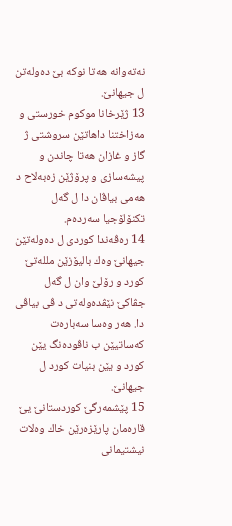نه‌ته‌وانه‌ هه‌تا نوكه‌ بێ ده‌وله‌تن ل جیهانێ.
13 ژێرخانا موكوم خورستی و مه‌زاختنا داهاتێن سروشتی ژ گاز و غازان هه‌تا چاندن و پیشه‌سازی و پرۆژێن زه‌به‌لاح د هه‌می بیاڤان دا ل گه‌ل تكنۆلۆجیا سه‌رده‌م.
14 ره‌ڤه‌ندا كوردی ل ده‌وله‌تێن جیهانێ وه‌ك بالیۆزێن ملله‌تێ كورد و رۆلێ وان ل گه‌ل جڤاكێ نێڤده‌وله‌تی د ڤی بیاڤی دا. هه‌ر وه‌سا سه‌باره‌ت كه‌ساتیێن ب ناڤوده‌نگ یێن كورد و یێن بنیات كورد ل جیهانێ.
15 پێشمه‌رگێ كوردستانێ یێ قاره‌مان پارێزه‌رێن خاك وه‌لات نیشتیمانی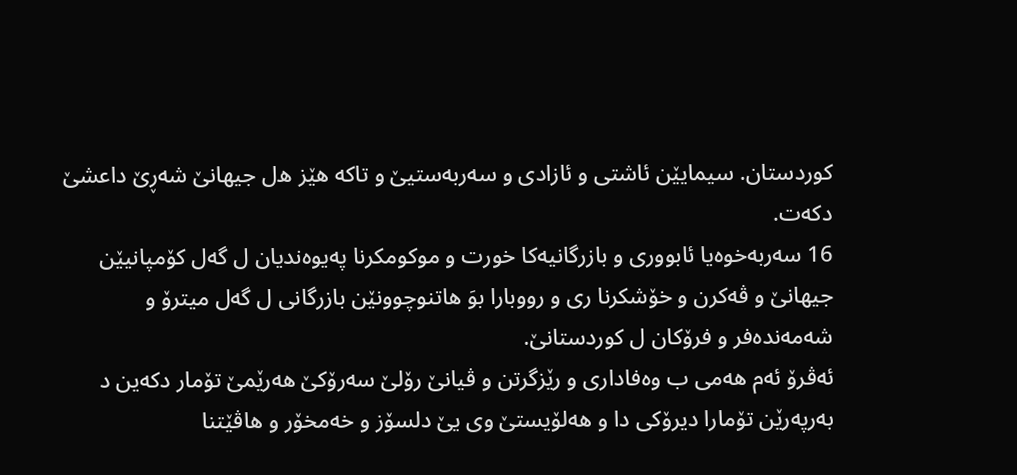كوردستان. سیمایێن ئاشتی و ئازادی و سه‌ربه‌ستیێ و تاكه‌ هێز ه‌ل جیهانێ شه‌ڕێ داعشێ دكه‌ت.
16 سه‌ربه‌خوه‌یا ئابووری و بازرگانیه‌كا خورت و موكومكرنا په‌یوه‌ندیان ل گه‌ل كۆمپانیێن جیهانێ و ڤه‌كرن و خۆشكرنا ری و رووبارا بوَ هاتنوچوونێن بازرگانی ل گه‌ل میترۆ و شه‌مه‌نده‌فر و فرۆكان ل كوردستانێ.
ئه‌ڤرۆ ئه‌م هه‌می ب وه‌فاداری و رێزگرتن و ڤیانێ رۆلێ سه‌رۆكێ هه‌رێمێ تۆمار دكه‌ین د به‌رپه‌رێن تۆمارا دیرۆكی دا و هه‌لۆیستێ وی یێ دلسۆز و خه‌مخۆر و هاڤێتنا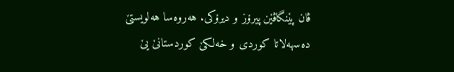ڤان پێنگاڤێن پیرۆز و دیرۆكی. هه‌روه‌سا هه‌لویستێ ده‌سهه‌لاتا كوردی و خه‌لكێ كوردستانێ یێ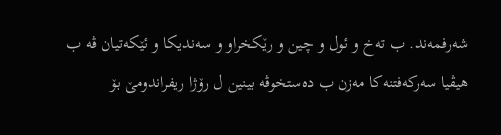شه‌رفمه‌ند. ب ته‌خ و ئول و چین و رێكخراو و سه‌ندیكا و ئێكه‌تیان ڤه‌ ب هیڤیا سه‌ركه‌فتنه‌كا مه‌زن ب ده‌ستخوڤه‌ بینین ل رۆژا ریفراندومێ بۆ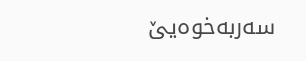سه‌ربه‌خوه‌یێ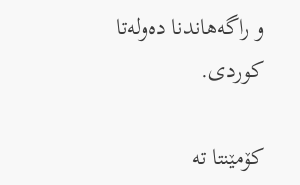و راگه‌هاندنا ده‌وله‌تا كوردی.

کۆمێنتا تە